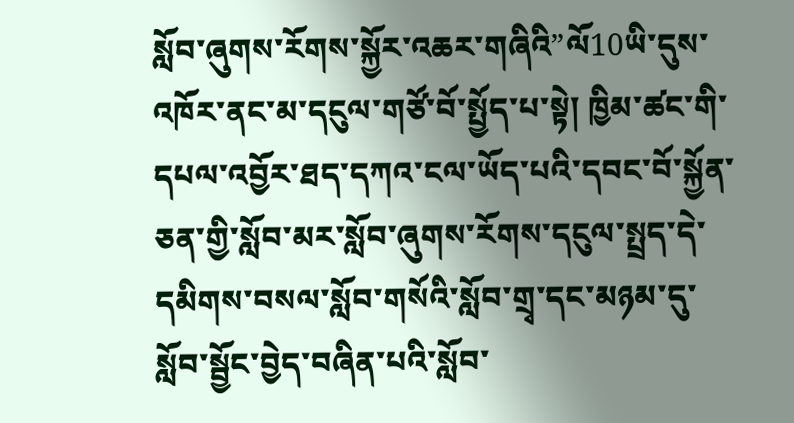སློབ་ཞུགས་རོགས་སྐྱོར་འཆར་གཞིའི”ལོ10ཡི་དུས་འཁོར་ནང་མ་དངུལ་གཙོ་བོ་སྤྱོད་པ་སྟེ། ཁྱིམ་ཚང་གི་དཔལ་འབྱོར་ཐད་དཀའ་ངལ་ཡོད་པའི་དབང་བོ་སྐྱོན་ཅན་གྱི་སློབ་མར་སློབ་ཞུགས་རོགས་དངུལ་སྤྲད་དེ་དམིགས་བསལ་སློབ་གསོའི་སློབ་གྲྭ་དང་མཉམ་དུ་སློབ་སྦྱོང་བྱེད་བཞིན་པའི་སློབ་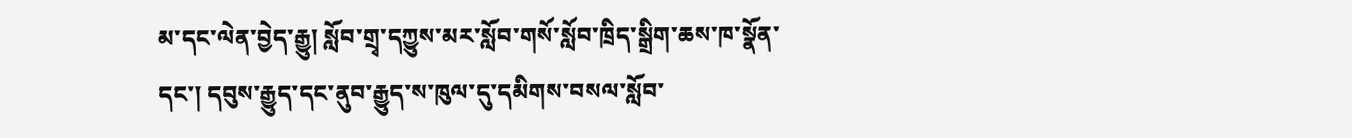མ་དང་ལེན་བྱེད་རྒྱུ། སློབ་གྲྭ་དཀྱུས་མར་སློབ་གསོ་སློབ་ཁྲིད་སྒྲིག་ཆས་ཁ་སྣོན་དང་། དབུས་རྒྱུད་དང་ནུབ་རྒྱུད་ས་ཁུལ་དུ་དམིགས་བསལ་སློབ་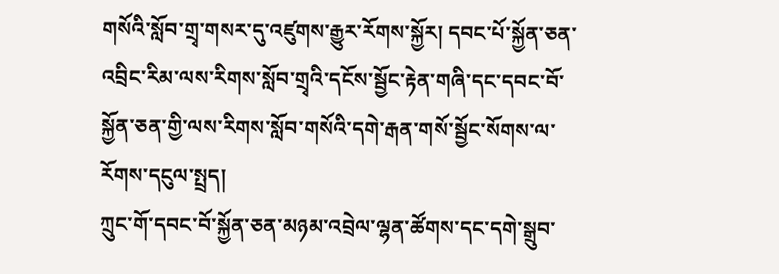གསོའི་སློབ་གྲྭ་གསར་དུ་འཛུགས་རྒྱུར་རོགས་སྐྱོར། དབང་པོ་སྐྱོན་ཅན་འབྲིང་རིམ་ལས་རིགས་སློབ་གྲྭའི་དངོས་སྦྱོང་རྟེན་གཞི་དང་དབང་བོ་སྐྱོན་ཅན་གྱི་ལས་རིགས་སློབ་གསོའི་དགེ་རྒན་གསོ་སྦྱོང་སོགས་ལ་རོགས་དངུལ་སྤྲད།
ཀྲུང་གོ་དབང་བོ་སྐྱོན་ཅན་མཉམ་འབྲེལ་ལྷན་ཚོགས་དང་དགེ་སྒྲུབ་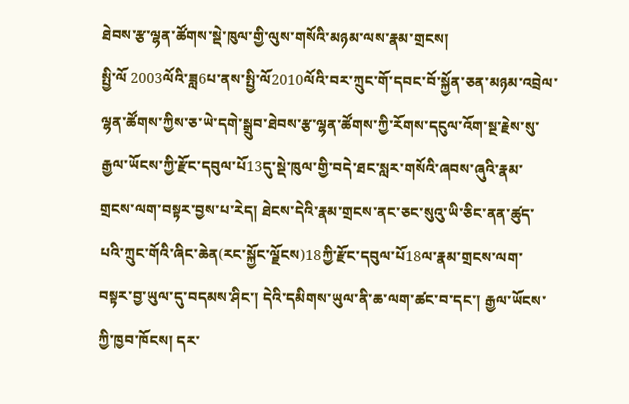ཐེབས་རྩ་ལྷན་ཚོགས་སྡེ་ཁུལ་གྱི་ལུས་གསོའི་མཉམ་ལས་རྣམ་གྲངས།
སྤྱི་ལོ 2003ལོའི་ཟླ6པ་ནས་སྤྱི་ལོ2010ལོའི་བར་ཀྲུང་གོ་དབང་བོ་སྐྱོན་ཅན་མཉམ་འབྲེལ་ལྷན་ཚོགས་ཀྱིས་ཅ་ཡེ་དགེ་སྒྲུབ་ཐེབས་རྩ་ལྷན་ཚོགས་ཀྱི་རོགས་དངུལ་འོག་སྔ་རྗེས་སུ་རྒྱལ་ཡོངས་ཀྱི་རྫོང་དབུལ་པོ13དུ་སྡེ་ཁུལ་གྱི་བདེ་ཐང་སླར་གསོའི་ཞབས་ཞུའི་རྣམ་གྲངས་ལག་བསྟར་བྱས་པ་རེད། ཐེངས་དེའི་རྣམ་གྲངས་ནང་ཅང་སུའུ་ཡི་ཅིང་ནན་ཚུད་པའི་ཀྲུང་གོའི་ཞིང་ཆེན(རང་སྐྱོང་ལྗོངས)18ཀྱི་རྫོང་དབུལ་པོ18ལ་རྣམ་གྲངས་ལག་བསྟར་བྱ་ཡུལ་དུ་བདམས་ཤིང་། དེའི་དམིགས་ཡུལ་ནི་ཆ་ལག་ཚང་བ་དང་། རྒྱལ་ཡོངས་ཀྱི་ཁྱབ་ཁོངས། དར་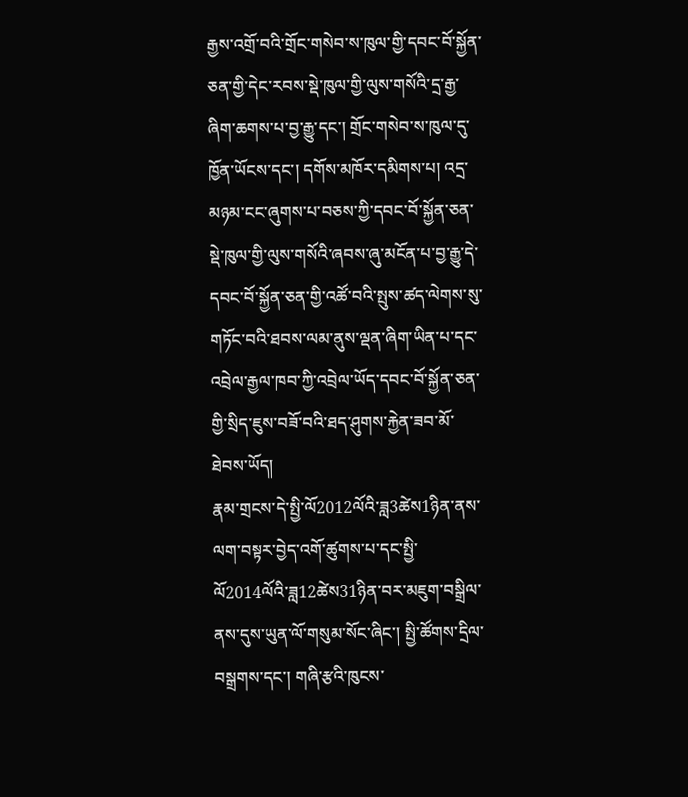རྒྱས་འགྲོ་བའི་གྲོང་གསེབ་ས་ཁུལ་གྱི་དབང་བོ་སྐྱོན་ཅན་གྱི་དེང་རབས་སྡེ་ཁུལ་གྱི་ལུས་གསོའི་དྲ་རྒྱ་ཞིག་ཆགས་པ་བྱ་རྒྱུ་དང་། གྲོང་གསེབ་ས་ཁུལ་དུ་ཁྱོན་ཡོངས་དང་། དགོས་མཁོར་དམིགས་པ། འདྲ་མཉམ་ངང་ཞུགས་པ་བཅས་ཀྱི་དབང་བོ་སྐྱོན་ཅན་སྡེ་ཁུལ་གྱི་ལུས་གསོའི་ཞབས་ཞུ་མངོན་པ་བྱ་རྒྱུ་དེ་དབང་བོ་སྐྱོན་ཅན་གྱི་འཚོ་བའི་སྤུས་ཚད་ལེགས་སུ་གཏོང་བའི་ཐབས་ལམ་ནུས་ལྡན་ཞིག་ཡིན་པ་དང་འབྲེལ་རྒྱལ་ཁབ་ཀྱི་འབྲེལ་ཡོད་དབང་བོ་སྐྱོན་ཅན་གྱི་སྲིད་ཇུས་བཟོ་བའི་ཐད་ཤུགས་རྐྱེན་ཟབ་མོ་ཐེབས་ཡོད།
རྣམ་གྲངས་དེ་སྤྱི་ལོ2012ལོའི་ཟླ3ཚེས1ཉིན་ནས་ལག་བསྟར་བྱེད་འགོ་ཚུགས་པ་དང་སྤྱི་ལོ2014ལོའི་ཟླ12ཚེས31ཉིན་བར་མཇུག་བསྒྲིལ་ནས་དུས་ཡུན་ལོ་གསུམ་སོང་ཞིང་། སྤྱི་ཚོགས་དྲིལ་བསྒྲགས་དང་། གཞི་རྩའི་ཁུངས་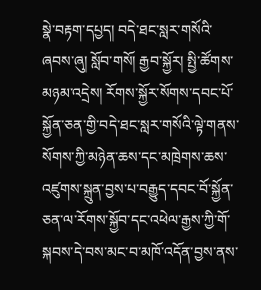སྣེ་བརྟག་དཔྱད། བདེ་ཐང་སླར་གསོའི་ཞབས་ཞུ། སློབ་གསོ། རྒྱབ་སྐྱོར། སྤྱི་ཚོགས་མཉམ་འདྲེས། རོགས་སྐྱོར་སོགས་དབང་པོ་སྐྱོན་ཅན་གྱི་བདེ་ཐང་སླར་གསོའི་ལྟེ་གནས་སོགས་ཀྱི་མཉེན་ཆས་དང་མཁྲེགས་ཆས་འཛུགས་སྐྲུན་བྱས་པ་བརྒྱུད་དབང་བོ་སྐྱོན་ཅན་ལ་རོགས་སྐྱོབ་དང་འཕེལ་རྒྱས་ཀྱི་གོ་སྐབས་དེ་བས་མང་བ་མཁོ་འདོན་བྱས་ནས་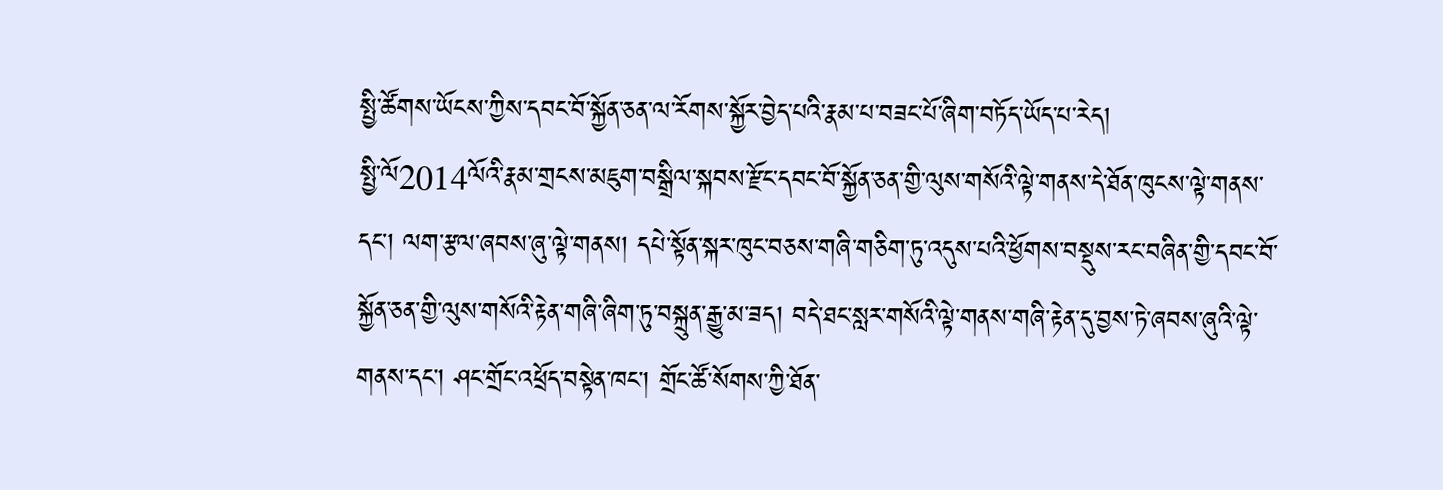སྤྱི་ཚོགས་ཡོངས་ཀྱིས་དབང་བོ་སྐྱོན་ཅན་ལ་རོགས་སྐྱོར་བྱེད་པའི་རྣམ་པ་བཟང་པོ་ཞིག་བཏོད་ཡོད་པ་རེད།
སྤྱི་ལོ2014ལོའི་རྣམ་གྲངས་མཇུག་བསྒྲིལ་སྐབས་རྫོང་དབང་བོ་སྐྱོན་ཅན་གྱི་ལུས་གསོའི་ལྟེ་གནས་དེ་ཐོན་ཁུངས་ལྟེ་གནས་དང་། ལག་རྩལ་ཞབས་ཞུ་ལྟེ་གནས། དཔེ་སྟོན་སྐར་ཁུང་བཅས་གཞི་གཅིག་ཏུ་འདུས་པའི་ཕྱོགས་བསྡུས་རང་བཞིན་གྱི་དབང་བོ་སྐྱོན་ཅན་གྱི་ལུས་གསོའི་རྟེན་གཞི་ཞིག་ཏུ་བསྐྲུན་རྒྱུ་མ་ཟད། བདེ་ཐང་སླར་གསོའི་ལྟེ་གནས་གཞི་རྟེན་དུ་བྱས་ཏེ་ཞབས་ཞུའི་ལྟེ་གནས་དང་། ཤང་གྲོང་འཕྲོད་བསྟེན་ཁང་། གྲོང་ཚོ་སོགས་ཀྱི་ཐོན་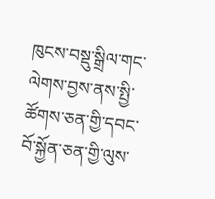ཁུངས་བསྡུ་སྒྲིལ་གང་ལེགས་བྱས་ནས་སྤྱི་ཚོགས་ཅན་གྱི་དབང་བོ་སྐྱོན་ཅན་གྱི་ལུས་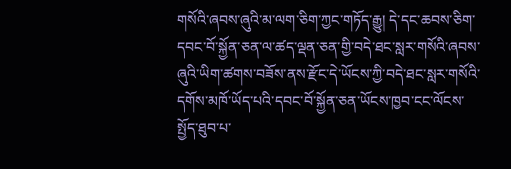གསོའི་ཞབས་ཞུའི་མ་ལག་ཅིག་ཀྱང་གཏོད་རྒྱུ། དེ་དང་ཆབས་ཅིག་དབང་བོ་སྐྱོན་ཅན་ལ་ཚད་ལྡན་ཅན་གྱི་བདེ་ཐང་སླར་གསོའི་ཞབས་ཞུའི་ཡིག་ཚགས་བཟོས་ནས་རྫོང་དེ་ཡོངས་ཀྱི་བདེ་ཐང་སླར་གསོའི་དགོས་མཁོ་ཡོད་པའི་དབང་བོ་སྐྱོན་ཅན་ཡོངས་ཁྱབ་ངང་ལོངས་སྤྱོད་ཐུབ་པ་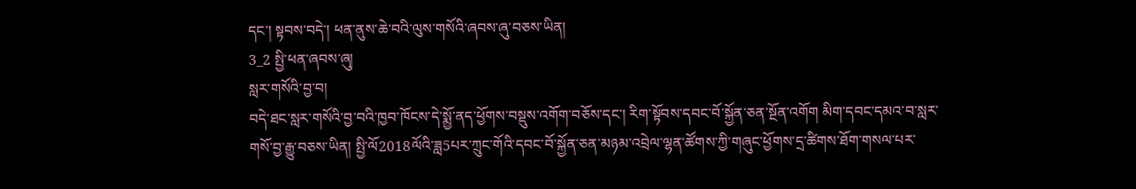དང་། སྟབས་བདེ་། ཕན་ནུས་ཆེ་བའི་ལུས་གསོའི་ཞབས་ཞུ་བཅས་ཡིན།
3_2 སྤྱི་ཕན་ཞབས་ཞུ།
སླར་གསོའི་བྱ་བ།
བདེ་ཐང་སླར་གསོའི་བྱ་བའི་ཁྱབ་ཁོངས་དེ་སྨྱོ་ནད་ཕྱོགས་བསྡུས་འགོག་བཅོས་དང་། རིག་སྟོབས་དབང་བོ་སྐྱོན་ཅན་སྔོན་འགོག མིག་དབང་དམའ་བ་སླར་གསོ་བྱ་རྒྱུ་བཅས་ཡིན། སྤྱི་ལོ2018ལོའི་ཟླ5པར་ཀྲུང་གོའི་དབང་བོ་སྐྱོན་ཅན་མཉམ་འབྲེལ་ལྷན་ཚོགས་ཀྱི་གཞུང་ཕྱོགས་དྲ་ཚིགས་ཐོག་གསལ་པར་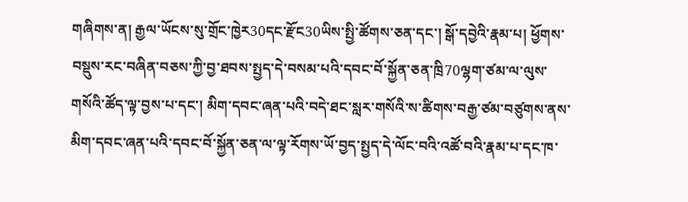གཞིགས་ན། རྒྱལ་ཡོངས་སུ་གྲོང་ཁྱེར30དང་རྫོང30ཡིས་སྤྱི་ཚོགས་ཅན་དང་། སྒོ་དབྱེའི་རྣམ་པ། ཕྱོགས་བསྡུས་རང་བཞིན་བཅས་ཀྱི་བྱ་ཐབས་སྤྱད་དེ་བསམ་པའི་དབང་བོ་སྐྱོན་ཅན་ཁྲི70ལྷག་ཙམ་ལ་ལུས་གསོའི་ཚོད་ལྟ་བྱས་པ་དང་། མིག་དབང་ཞན་པའི་བདེ་ཐང་སླར་གསོའི་ས་ཚིགས་བརྒྱ་ཙམ་བཙུགས་ནས་མིག་དབང་ཞན་པའི་དབང་བོ་སྐྱོན་ཅན་ལ་ལྟ་རོགས་ཡོ་བྱད་སྤྱད་དེ་ལོང་བའི་འཚོ་བའི་རྣམ་པ་དང་ཁ་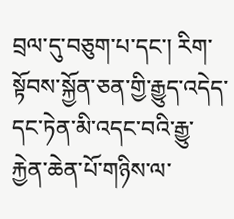བྲལ་དུ་བཅུག་པ་དང་། རིག་སྟོབས་སྐྱོན་ཅན་གྱི་རྒྱུད་འདེད་དང་ཏེན་མི་འདང་བའི་རྒྱུ་རྐྱེན་ཆེན་པོ་གཉིས་ལ་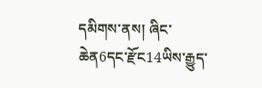དམིགས་ནས། ཞིང་ཆེན6དང་རྫོང14ཡིས་རྒྱུད་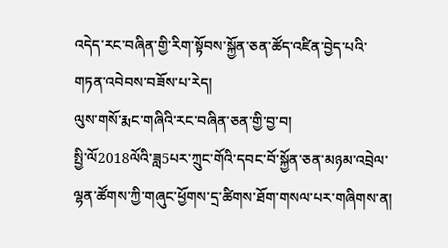འདེད་རང་བཞིན་གྱི་རིག་སྟོབས་སྐྱོན་ཅན་ཚོད་འཛིན་བྱེད་པའི་གཏན་འབེབས་བཟོས་པ་རེད།
ལུས་གསོ་རྨང་གཞིའི་རང་བཞིན་ཅན་གྱི་བྱ་བ།
སྤྱི་ལོ2018ལོའི་ཟླ5པར་ཀྲུང་གོའི་དབང་བོ་སྐྱོན་ཅན་མཉམ་འབྲེལ་ལྷན་ཚོགས་ཀྱི་གཞུང་ཕྱོགས་དྲ་ཚིགས་ཐོག་གསལ་པར་གཞིགས་ན།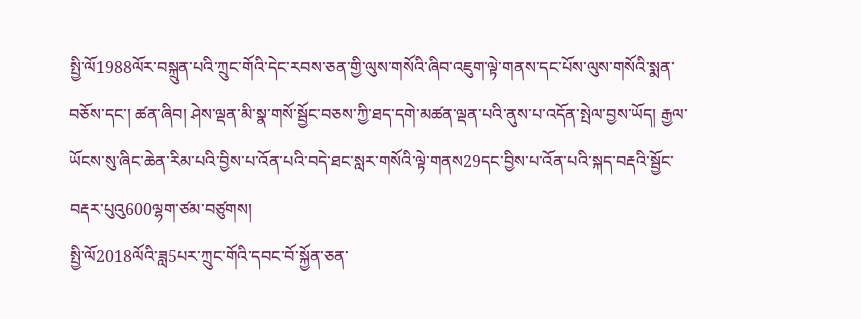སྤྱི་ལོ1988ལོར་བསྐྲུན་པའི་ཀྲུང་གོའི་དེང་རབས་ཅན་གྱི་ལུས་གསོའི་ཞིབ་འཇུག་ལྟེ་གནས་དང་པོས་ལུས་གསོའི་སྨན་བཅོས་དང་། ཚན་ཞིབ། ཤེས་ལྡན་མི་སྣ་གསོ་སྦྱོང་བཅས་ཀྱི་ཐད་དགེ་མཚན་ལྡན་པའི་ནུས་པ་འདོན་སྤེལ་བྱས་ཡོད། རྒྱལ་ཡོངས་སུ་ཞིང་ཆེན་རིམ་པའི་བྱིས་པ་འོན་པའི་བདེ་ཐང་སླར་གསོའི་ལྟེ་གནས29དང་བྱིས་པ་འོན་པའི་སྐད་བརྡའི་སྦྱོང་བརྡར་པུའུ600ལྷག་ཙམ་བཙུགས།
སྤྱི་ལོ2018ལོའི་ཟླ5པར་ཀྲུང་གོའི་དབང་བོ་སྐྱོན་ཅན་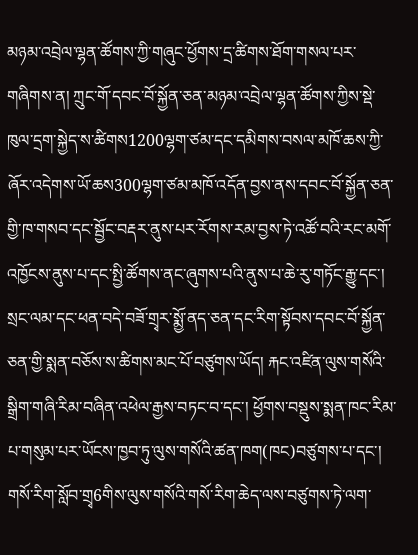མཉམ་འབྲེལ་ལྷན་ཚོགས་ཀྱི་གཞུང་ཕྱོགས་དྲ་ཚིགས་ཐོག་གསལ་པར་གཞིགས་ན། ཀྲུང་གོ་དབང་བོ་སྐྱོན་ཅན་མཉམ་འབྲེལ་ལྷན་ཚོགས་ཀྱིས་སྡེ་ཁུལ་དྲག་སྐྱེད་ས་ཚིགས1200ལྷག་ཙམ་དང་དམིགས་བསལ་མཁོ་ཆས་ཀྱི་ཞོར་འདེགས་ཡོ་ཆས300ལྷག་ཙམ་མཁོ་འདོན་བྱས་ནས་དབང་བོ་སྐྱོན་ཅན་གྱི་ཁ་གསབ་དང་སྦྱོང་བརྡར་ནུས་པར་རོགས་རམ་བྱས་ཏེ་འཚོ་བའི་རང་མགོ་འཁྱོངས་ནུས་པ་དང་སྤྱི་ཚོགས་ནང་ཞུགས་པའི་ནུས་པ་ཆེ་རུ་གཏོང་རྒྱུ་དང་། སྲང་ལམ་དང་ཕན་བདེ་བཟོ་གྲྭར་སྨྱོ་ནད་ཅན་དང་རིག་སྟོབས་དབང་བོ་སྐྱོན་ཅན་གྱི་སྨན་བཅོས་ས་ཚིགས་མང་པོ་བཙུགས་ཡོད། རྐང་འཛིན་ལུས་གསོའི་སྒྲིག་གཞི་རིམ་བཞིན་འཕེལ་རྒྱས་བཏང་བ་དང་། ཕྱོགས་བསྡུས་སྨན་ཁང་རིམ་པ་གསུམ་པར་ཡོངས་ཁྱབ་ཏུ་ལུས་གསོའི་ཚན་ཁག(ཁང)བཙུགས་པ་དང་། གསོ་རིག་སློབ་གྲྭ6གིས་ལུས་གསོའི་གསོ་རིག་ཆེད་ལས་བཙུགས་ཏེ་ལག་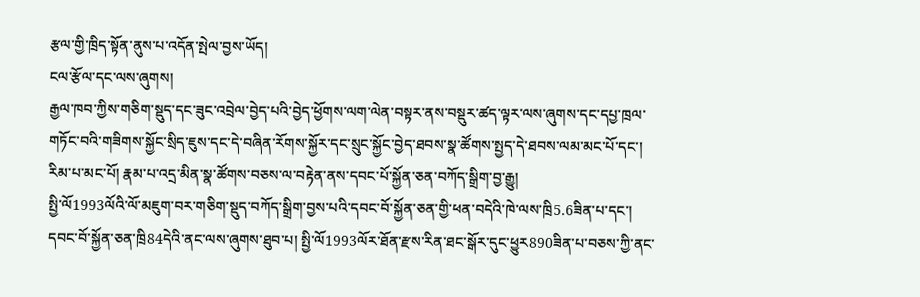རྩལ་གྱི་ཁྲིད་སྟོན་ནུས་པ་འདོན་སྤེལ་བྱས་ཡོད།
ངལ་རྩོལ་དང་ལས་ཞུགས།
རྒྱལ་ཁབ་ཀྱིས་གཅིག་སྡུད་དང་ཟུང་འབྲེལ་བྱེད་པའི་བྱེད་ཕྱོགས་ལག་ལེན་བསྟར་ནས་བསྡུར་ཚད་ལྟར་ལས་ཞུགས་དང་དཔྱ་ཁྲལ་གཏོང་བའི་གཟིགས་སྐྱོང་སྲིད་ཇུས་དང་དེ་བཞིན་རོགས་སྐྱོར་དང་སྲུང་སྐྱོང་བྱེད་ཐབས་སྣ་ཚོགས་སྤྱད་དེ་ཐབས་ལམ་མང་པོ་དང་། རིམ་པ་མང་པོ། རྣམ་པ་འདྲ་མིན་སྣ་ཚོགས་བཅས་ལ་བརྟེན་ནས་དབང་པོ་སྐྱོན་ཅན་བཀོད་སྒྲིག་བྱ་རྒྱུ།
སྤྱི་ལོ1993ལོའི་ལོ་མཇུག་བར་གཅིག་སྡུད་བཀོད་སྒྲིག་བྱས་པའི་དབང་བོ་སྐྱོན་ཅན་གྱི་ཕན་བདེའི་ཁེ་ལས་ཁྲི5.6ཟིན་པ་དང་། དབང་བོ་སྐྱོན་ཅན་ཁྲི84དེའི་ནང་ལས་ཞུགས་ཐུབ་པ། སྤྱི་ལོ1993ལོར་ཐོན་རྫས་རིན་ཐང་སྒོར་དུང་ཕྱུར890ཟིན་པ་བཅས་ཀྱི་ནང་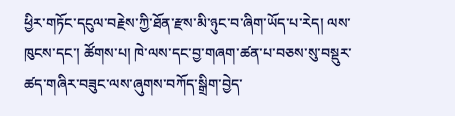ཕྱིར་གཏོང་དངུལ་བརྗེས་ཀྱི་ཐོན་རྫས་མི་ཉུང་བ་ཞིག་ཡོད་པ་རེད། ལས་ཁུངས་དང་། ཚོགས་པ། ཁེ་ལས་དང་བྱ་གཞག་ཚན་པ་བཅས་སུ་བསྡུར་ཚད་གཞིར་བཟུང་ལས་ཞུགས་བཀོད་སྒྲིག་བྱེད་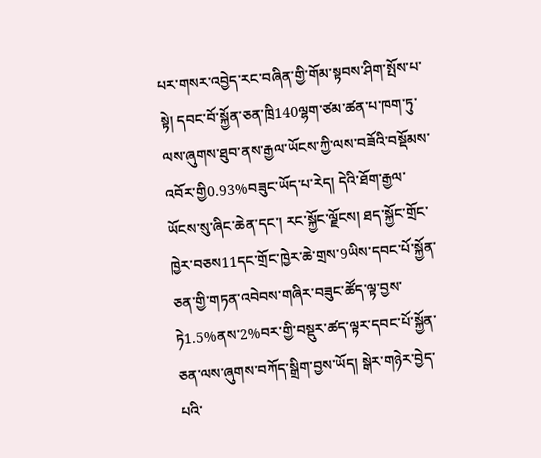པར་གསར་འབྱེད་རང་བཞིན་གྱི་གོམ་སྟབས་ཤིག་སྤོས་པ་སྟེ། དབང་བོ་སྐྱོན་ཅན་ཁྲི140ལྷག་ཙམ་ཚན་པ་ཁག་ཏུ་ལས་ཞུགས་ཐུབ་ནས་རྒྱལ་ཡོངས་ཀྱི་ལས་བཟོའི་བསྡོམས་འབོར་གྱི0.93%བཟུང་ཡོད་པ་རེད། དེའི་ཐོག་རྒྱལ་ཡོངས་སུ་ཞིང་ཆེན་དང་། རང་སྐྱོང་ལྗོངས། ཐད་སྐྱོང་གྲོང་ཁྱེར་བཅས11དང་གྲོང་ཁྱེར་ཆེ་གྲས་9ཡིས་དབང་པོ་སྐྱོན་ཅན་གྱི་གཏན་འབེབས་གཞིར་བཟུང་ཚོད་ལྟ་བྱས་ཏེ1.5%ནས་2%བར་གྱི་བསྡུར་ཚད་ལྟར་དབང་པོ་སྐྱོན་ཅན་ལས་ཞུགས་བཀོད་སྒྲིག་བྱས་ཡོད། སྒེར་གཉེར་བྱེད་པའི་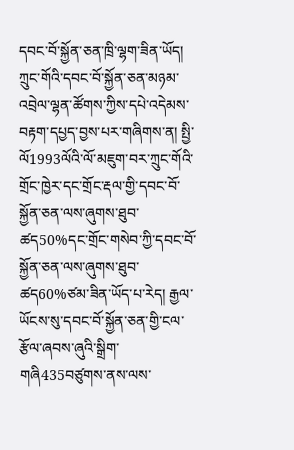དབང་བོ་སྐྱོན་ཅན་ཁྲི་ལྷག་ཟིན་ཡོད།
ཀྲུང་གོའི་དབང་བོ་སྐྱོན་ཅན་མཉམ་འབྲེལ་ལྷན་ཚོགས་ཀྱིས་དཔེ་འདེམས་བརྟག་དཔྱད་བྱས་པར་གཞིགས་ན། སྤྱི་ལོ1993ལོའི་ལོ་མཇུག་བར་ཀྲུང་གོའི་གྲོང་ཁྱེར་དང་གྲོང་རྡལ་གྱི་དབང་བོ་སྐྱོན་ཅན་ལས་ཞུགས་ཐུབ་ཚད50%དང་གྲོང་གསེབ་ཀྱི་དབང་བོ་སྐྱོན་ཅན་ལས་ཞུགས་ཐུབ་ཚད60%ཙམ་ཟིན་ཡོད་པ་རེད། རྒྱལ་ཡོངས་སུ་དབང་བོ་སྐྱོན་ཅན་གྱི་ངལ་རྩོལ་ཞབས་ཞུའི་སྒྲིག་གཞི435བཙུགས་ནས་ལས་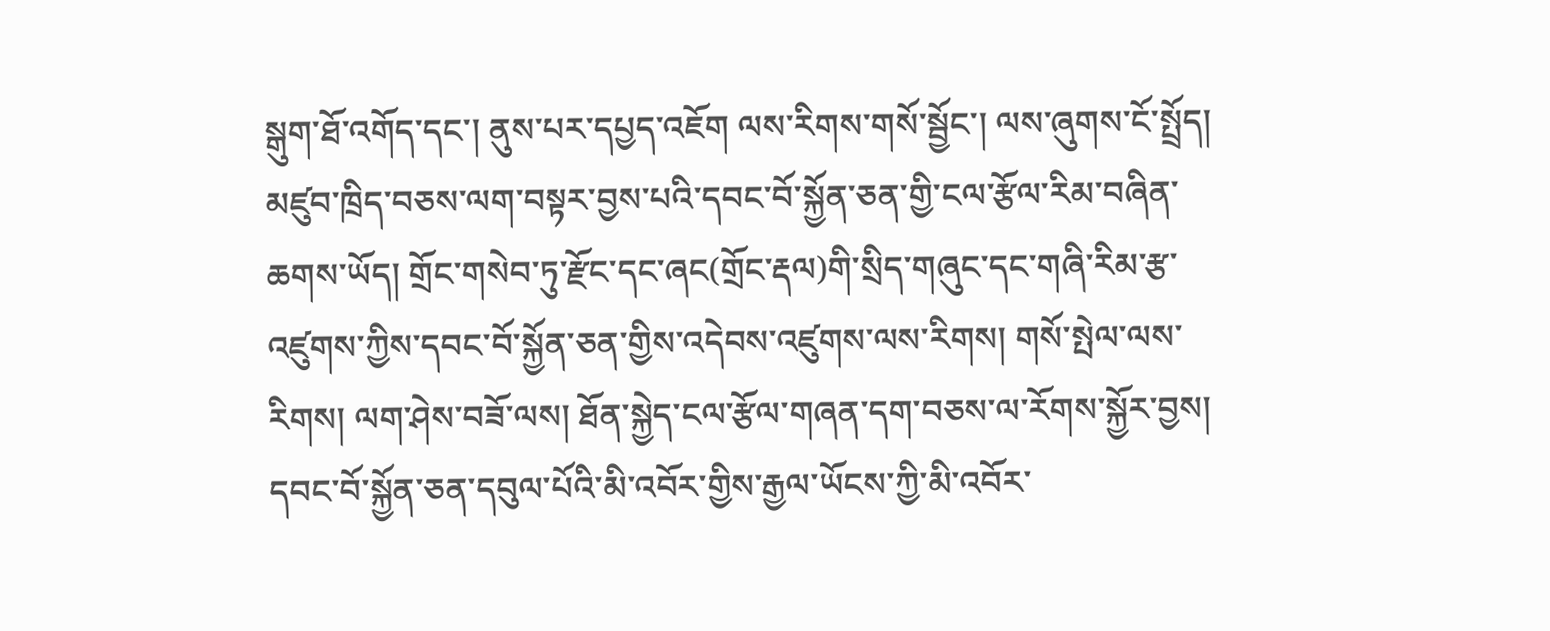སྒུག་ཐོ་འགོད་དང་། ནུས་པར་དཔྱད་འཇོག ལས་རིགས་གསོ་སྦྱོང་། ལས་ཞུགས་ངོ་སྤྲོད། མཛུབ་ཁྲིད་བཅས་ལག་བསྟར་བྱས་པའི་དབང་བོ་སྐྱོན་ཅན་གྱི་ངལ་རྩོལ་རིམ་བཞིན་ཆགས་ཡོད། གྲོང་གསེབ་ཏུ་རྫོང་དང་ཞང(གྲོང་རྡལ)གི་སྲིད་གཞུང་དང་གཞི་རིམ་རྩ་འཛུགས་ཀྱིས་དབང་བོ་སྐྱོན་ཅན་གྱིས་འདེབས་འཛུགས་ལས་རིགས། གསོ་སྤེལ་ལས་རིགས། ལག་ཤེས་བཟོ་ལས། ཐོན་སྐྱེད་ངལ་རྩོལ་གཞན་དག་བཅས་ལ་རོགས་སྐྱོར་བྱས། དབང་བོ་སྐྱོན་ཅན་དབུལ་པོའི་མི་འབོར་གྱིས་རྒྱལ་ཡོངས་ཀྱི་མི་འབོར་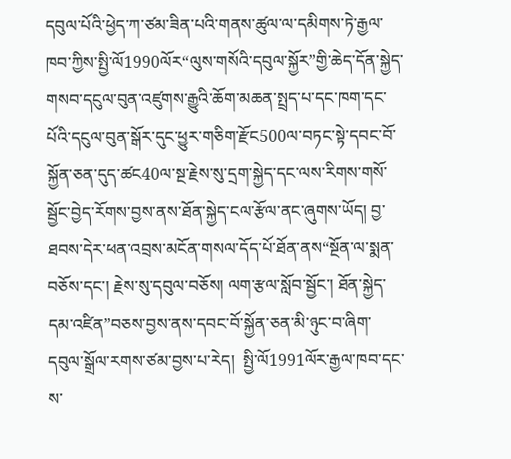དབུལ་པོའི་ཕྱེད་ཀ་ཙམ་ཟིན་པའི་གནས་ཚུལ་ལ་དམིགས་ཏེ་རྒྱལ་ཁབ་ཀྱིས་སྤྱི་ལོ1990ལོར“ལུས་གསོའི་དབུལ་སྐྱོར”གྱི་ཆེད་དོན་སྐྱེད་གསབ་དངུལ་བུན་འཛུགས་རྒྱུའི་ཆོག་མཆན་སྤྲད་པ་དང་ཁག་དང་པོའི་དངུལ་བུན་སྒོར་དུང་ཕྱུར་གཅིག་རྫོང500ལ་བཏང་སྟེ་དབང་བོ་སྐྱོན་ཅན་དུད་ཚང40ལ་སྔ་རྗེས་སུ་དྲག་སྐྱེད་དང་ལས་རིགས་གསོ་སྦྱོང་བྱེད་རོགས་བྱས་ནས་ཐོན་སྐྱེད་ངལ་རྩོལ་ནང་ཞུགས་ཡོད། བྱ་ཐབས་དེར་ཕན་འབྲས་མངོན་གསལ་དོད་པོ་ཐོན་ནས“སྔོན་ལ་སྨན་བཅོས་དང་། རྗེས་སུ་དབུལ་བཅོས། ལག་རྩལ་སློབ་སྦྱོང་། ཐོན་སྐྱེད་དམ་འཛིན”བཅས་བྱས་ནས་དབང་བོ་སྐྱོན་ཅན་མི་ཉུང་བ་ཞིག་དབུལ་སྒྲོལ་རགས་ཙམ་བྱས་པ་རེད།  སྤྱི་ལོ1991ལོར་རྒྱལ་ཁབ་དང་ས་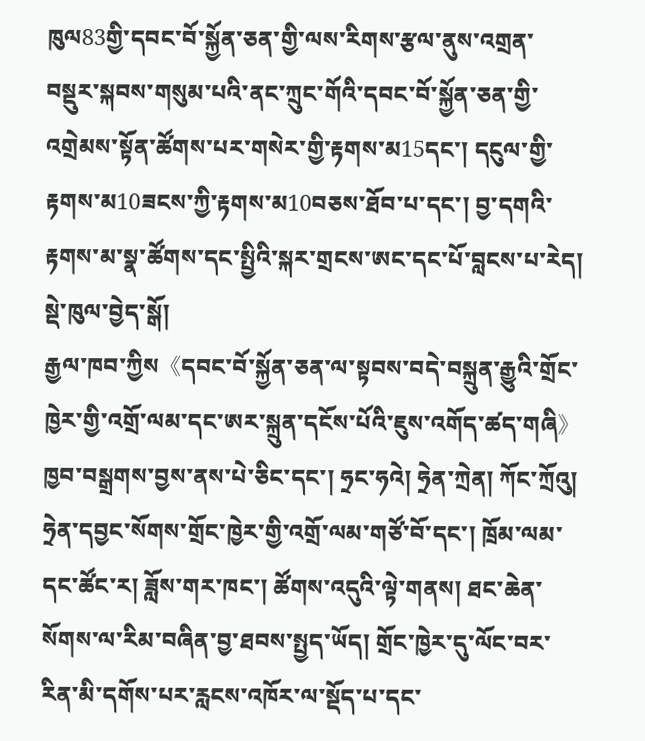ཁུལ83གྱི་དབང་བོ་སྐྱོན་ཅན་གྱི་ལས་རིགས་རྩལ་ནུས་འགྲན་བསྡུར་སྐབས་གསུམ་པའི་ནང་ཀྲུང་གོའི་དབང་བོ་སྐྱོན་ཅན་གྱི་འགྲེམས་སྟོན་ཚོགས་པར་གསེར་གྱི་རྟགས་མ15དང་། དངུལ་གྱི་རྟགས་མ10ཟངས་ཀྱི་རྟགས་མ10བཅས་ཐོབ་པ་དང་། བྱ་དགའི་རྟགས་མ་སྣ་ཚོགས་དང་སྤྱིའི་སྐར་གྲངས་ཨང་དང་པོ་བླངས་པ་རེད།
སྡེ་ཁུལ་བྱེད་སྒོ།
རྒྱལ་ཁབ་ཀྱིས《དབང་བོ་སྐྱོན་ཅན་ལ་སྟབས་བདེ་བསྐྲུན་རྒྱུའི་གྲོང་ཁྱེར་གྱི་འགྲོ་ལམ་དང་ཨར་སྐྲུན་དངོས་པོའི་ཇུས་འགོད་ཚད་གཞི》ཁྱབ་བསྒྲགས་བྱས་ནས་པེ་ཅིང་དང་། ཧྲང་ཧའེ། ཧྲེན་ཀྲེན། ཀོང་ཀྲོའུ། ཧྲེན་དབྱང་སོགས་གྲོང་ཁྱེར་གྱི་འགྲོ་ལམ་གཙོ་བོ་དང་། ཁྲོམ་ལམ་དང་ཚོང་ར། ཟློས་གར་ཁང་། ཚོགས་འདུའི་ལྟེ་གནས། ཐང་ཆེན་སོགས་ལ་རིམ་བཞིན་བྱ་ཐབས་སྤྱད་ཡོད། གྲོང་ཁྱེར་དུ་ལོང་བར་རིན་མི་དགོས་པར་རླངས་འཁོར་ལ་སྡོད་པ་དང་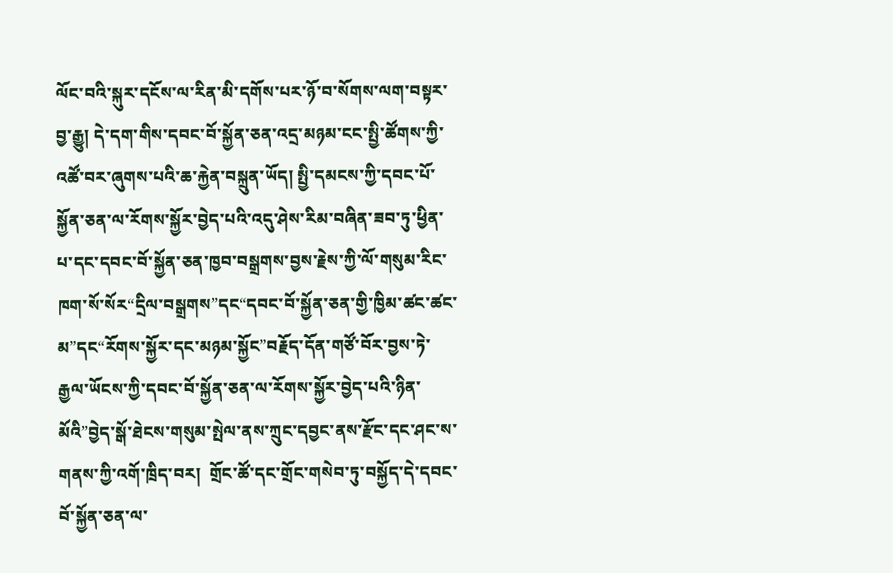ལོང་བའི་སྐུར་དངོས་ལ་རིན་མི་དགོས་པར་ཉོ་བ་སོགས་ལག་བསྟར་བྱ་རྒྱུ། དེ་དག་གིས་དབང་བོ་སྐྱོན་ཅན་འདྲ་མཉམ་ངང་སྤྱི་ཚོགས་ཀྱི་འཚོ་བར་ཞུགས་པའི་ཆ་རྐྱེན་བསྐྲུན་ཡོད། སྤྱི་དམངས་ཀྱི་དབང་པོ་སྐྱོན་ཅན་ལ་རོགས་སྐྱོར་བྱེད་པའི་འདུ་ཤེས་རིམ་བཞིན་ཟབ་ཏུ་ཕྱིན་པ་དང་དབང་བོ་སྐྱོན་ཅན་ཁྱབ་བསྒྲགས་བྱས་རྗེས་ཀྱི་ལོ་གསུམ་རིང་ཁག་སོ་སོར“དྲིལ་བསྒྲགས”དང“དབང་བོ་སྐྱོན་ཅན་གྱི་ཁྱིམ་ཚང་ཚང་མ”དང“རོགས་སྐྱོར་དང་མཉམ་སྐྱོང”བརྗོད་དོན་གཙོ་བོར་བྱས་ཏེ་རྒྱལ་ཡོངས་ཀྱི་དབང་བོ་སྐྱོན་ཅན་ལ་རོགས་སྐྱོར་བྱེད་པའི་ཉིན་མོའི”བྱེད་སྒོ་ཐེངས་གསུམ་སྤེལ་ནས་ཀྲུང་དབྱང་ནས་རྫོང་དང་ཤང་ས་གནས་ཀྱི་འགོ་ཁྲིད་བར།  གྲོང་ཚོ་དང་གྲོང་གསེབ་ཏུ་བསྐྱོད་དེ་དབང་བོ་སྐྱོན་ཅན་ལ་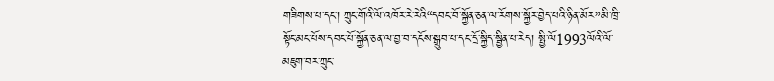གཟིགས་པ་དང་། ཀྲུང་གོའི་ལོ་འཁོར་རེ་རེའི“དབང་བོ་སྐྱོན་ཅན་ལ་རོགས་སྐྱོར་བྱེད་པའི་ཉིན་མོར”མི་ཁྲི་སྟོང་མང་པོས་དབང་པོ་སྐྱོན་ཅན་ལ་བྱ་བ་དངོས་སྒྲུབ་པ་དང་དྲོ་སྐྱིད་སྦྱིན་པ་རེད། སྤྱི་ལོ1993ལོའི་ལོ་མཇུག་བར་ཀྲུང་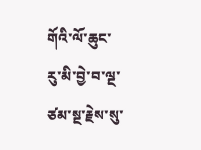གོའི་ལོ་ཆུང་རུ་མི་བྱེ་བ་ལྔ་ཙམ་སྔ་རྗེས་སུ་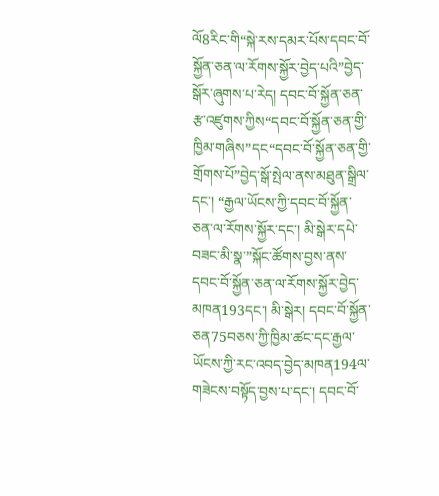ལོ8རིང་གི“སྐེ་རས་དམར་པོས་དབང་བོ་སྐྱོན་ཅན་ལ་རོགས་སྐྱོར་བྱེད་པའི”བྱེད་སྒོར་ཞུགས་པ་རེད། དབང་བོ་སྐྱོན་ཅན་རྩ་འཛུགས་ཀྱིས“དབང་བོ་སྐྱོན་ཅན་གྱི་ཁྱིམ་གཞིས”དང“དབང་བོ་སྐྱོན་ཅན་གྱི་གྲོགས་པོ”བྱེད་སྒོ་སྤེལ་ནས་མཐུན་སྒྲིལ་དང་། “རྒྱལ་ཡོངས་ཀྱི་དབང་བོ་སྐྱོན་ཅན་ལ་རོགས་སྐྱོར་དང་། མི་སྒེར་དཔེ་བཟང་མི་སྣ་”སྐོང་ཚོགས་བྱས་ནས་དབང་བོ་སྐྱོན་ཅན་ལ་རོགས་སྐྱོར་བྱེད་མཁན193དང་། མི་སྒེར། དབང་བོ་སྐྱོན་ཅན75བཅས་ཀྱི་ཁྱིམ་ཚང་དང་རྒྱལ་ཡོངས་ཀྱི་རང་འབད་བྱེད་མཁན194ལ་གཟེངས་བསྟོད་བྱས་པ་དང་། དབང་བོ་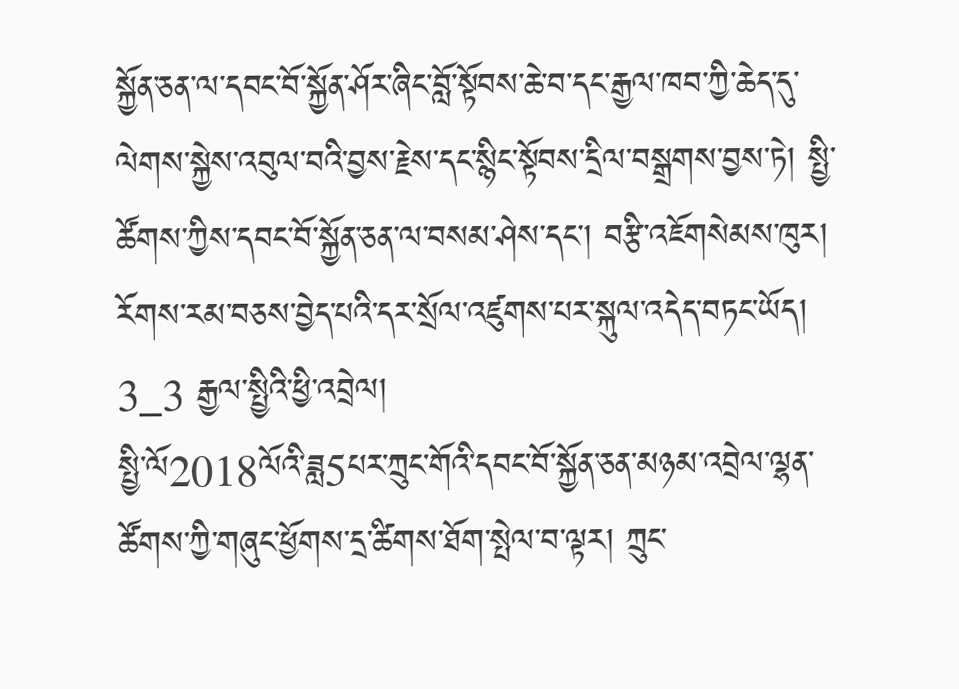སྐྱོན་ཅན་ལ་དབང་བོ་སྐྱོན་ཤོར་ཞིང་བློ་སྟོབས་ཆེ་བ་དང་རྒྱལ་ཁབ་ཀྱི་ཆེད་དུ་ལེགས་སྐྱེས་འབུལ་བའི་བྱས་རྗེས་དང་སྙིང་སྟོབས་དྲིལ་བསྒྲགས་བྱས་ཏེ། སྤྱི་ཚོགས་ཀྱིས་དབང་བོ་སྐྱོན་ཅན་ལ་བསམ་ཤེས་དང་། བརྩི་འཇོགསེམས་ཁུར། རོགས་རམ་བཅས་བྱེད་པའི་དར་སྲོལ་འཛུགས་པར་སྐུལ་འདེད་བཏང་ཡོད།
3_3 རྒྱལ་སྤྱིའི་ཕྱི་འབྲེལ།
སྤྱི་ལོ2018ལོའི་ཟླ5པར་ཀྲུང་གོའི་དབང་བོ་སྐྱོན་ཅན་མཉམ་འབྲེལ་ལྷན་ཚོགས་ཀྱི་གཞུང་ཕྱོགས་དྲ་ཚིགས་ཐོག་སྤེལ་བ་ལྟར། ཀྲུང་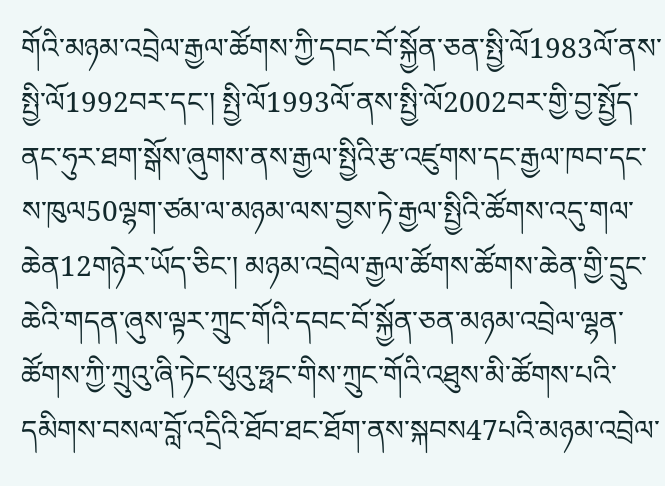གོའི་མཉམ་འབྲེལ་རྒྱལ་ཚོགས་ཀྱི་དབང་བོ་སྐྱོན་ཅན་སྤྱི་ལོ1983ལོ་ནས་སྤྱི་ལོ1992བར་དང་། སྤྱི་ལོ1993ལོ་ནས་སྤྱི་ལོ2002བར་གྱི་བྱ་སྤྱོད་ནང་ཧུར་ཐག་སྒོས་ཞུགས་ནས་རྒྱལ་སྤྱིའི་རྩ་འཛུགས་དང་རྒྱལ་ཁབ་དང་ས་ཁུལ50ལྷག་ཙམ་ལ་མཉམ་ལས་བྱས་ཏེ་རྒྱལ་སྤྱིའི་ཚོགས་འདུ་གལ་ཆེན12གཉེར་ཡོད་ཅིང་། མཉམ་འབྲེལ་རྒྱལ་ཚོགས་ཚོགས་ཆེན་གྱི་དྲུང་ཆེའི་གདན་ཞུས་ལྟར་ཀྲུང་གོའི་དབང་བོ་སྐྱོན་ཅན་མཉམ་འབྲེལ་ལྷན་ཚོགས་ཀྱི་ཀྲུའུ་ཞི་ཏེང་ཕུའུ་ཧྥང་གིས་ཀྲུང་གོའི་འཐུས་མི་ཚོགས་པའི་དམིགས་བསལ་བློ་འདྲིའི་ཐོབ་ཐང་ཐོག་ནས་སྐབས47པའི་མཉམ་འབྲེལ་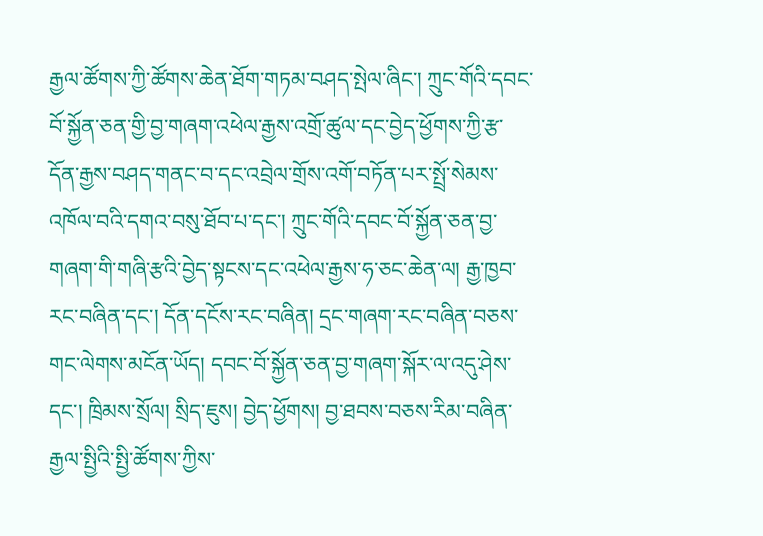རྒྱལ་ཚོགས་ཀྱི་ཚོགས་ཆེན་ཐོག་གཏམ་བཤད་སྤེལ་ཞིང་། ཀྲུང་གོའི་དབང་བོ་སྐྱོན་ཅན་གྱི་བྱ་གཞག་འཕེལ་རྒྱས་འགྲོ་ཚུལ་དང་བྱེད་ཕྱོགས་ཀྱི་རྩ་དོན་རྒྱས་བཤད་གནང་བ་དང་འབྲེལ་གྲོས་འགོ་བཏོན་པར་སྤྲོ་སེམས་འཁོལ་བའི་དགའ་བསུ་ཐོབ་པ་དང་། ཀྲུང་གོའི་དབང་བོ་སྐྱོན་ཅན་བྱ་གཞག་གི་གཞི་རྩའི་བྱེད་སྟངས་དང་འཕེལ་རྒྱས་ཧ་ཅང་ཆེན་ལ། རྒྱ་ཁྱབ་རང་བཞིན་དང་། དོན་དངོས་རང་བཞིན། དྲང་གཞག་རང་བཞིན་བཅས་གང་ལེགས་མངོན་ཡོད། དབང་བོ་སྐྱོན་ཅན་བྱ་གཞག་སྐོར་ལ་འདུ་ཤེས་དང་། ཁྲིམས་སྲོལ། སྲིད་ཇུས། བྱེད་ཕྱོགས། བྱ་ཐབས་བཅས་རིམ་བཞིན་རྒྱལ་སྤྱིའི་སྤྱི་ཚོགས་ཀྱིས་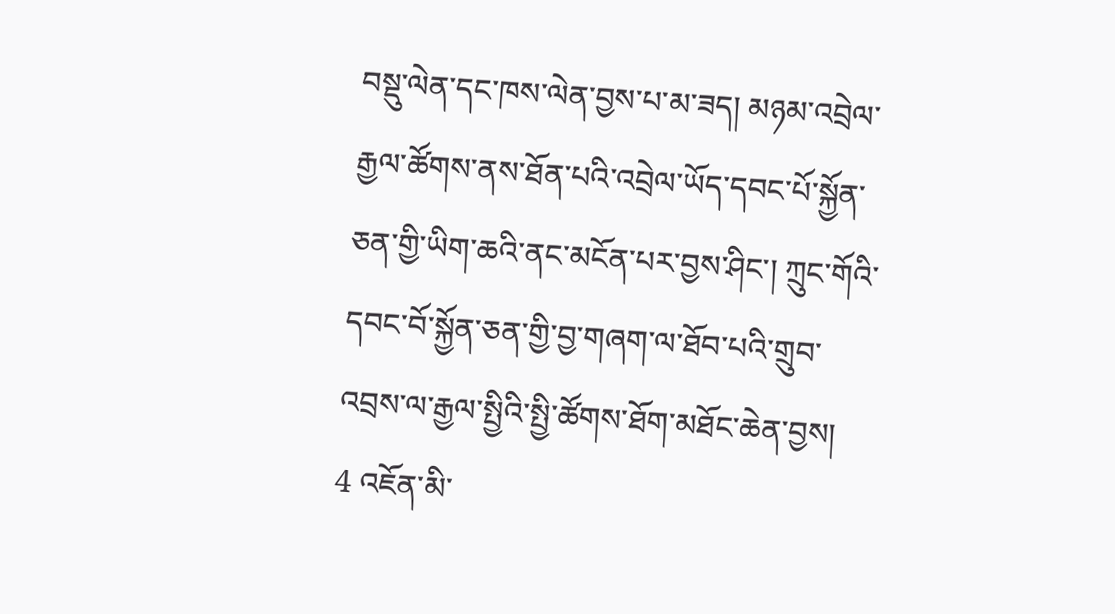བསྡུ་ལེན་དང་ཁས་ལེན་བྱས་པ་མ་ཟད། མཉམ་འབྲེལ་རྒྱལ་ཚོགས་ནས་ཐོན་པའི་འབྲེལ་ཡོད་དབང་པོ་སྐྱོན་ཅན་གྱི་ཡིག་ཆའི་ནང་མངོན་པར་བྱས་ཤིང་། ཀྲུང་གོའི་དབང་བོ་སྐྱོན་ཅན་གྱི་བྱ་གཞག་ལ་ཐོབ་པའི་གྲུབ་འབྲས་ལ་རྒྱལ་སྤྱིའི་སྤྱི་ཚོགས་ཐོག་མཐོང་ཆེན་བྱས།
4 འཇོན་མི་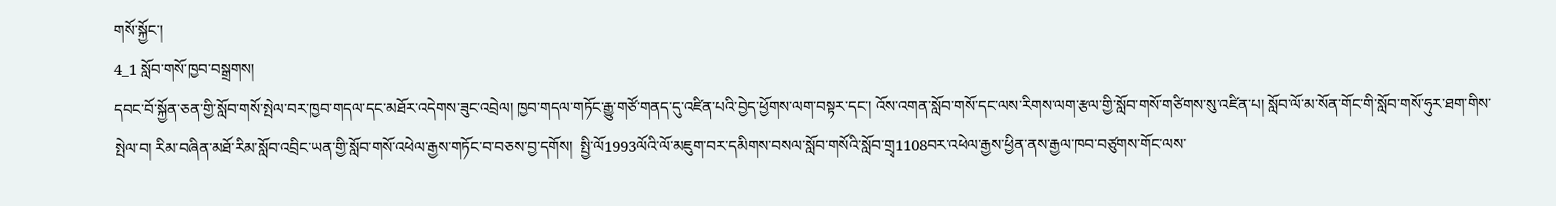གསོ་སྐྱོང་།
4_1 སློབ་གསོ་ཁྱབ་བསྒྲགས།
དབང་བོ་སྐྱོན་ཅན་གྱི་སློབ་གསོ་སྤེལ་བར་ཁྱབ་གདལ་དང་མཐོར་འདེགས་ཟུང་འབྲེལ། ཁྱབ་གདལ་གཏོང་རྒྱུ་གཙོ་གནད་དུ་འཛིན་པའི་བྱེད་ཕྱོགས་ལག་བསྟར་དང་། འོས་འགན་སློབ་གསོ་དང་ལས་རིགས་ལག་རྩལ་གྱི་སློབ་གསོ་གཙིགས་སུ་འཛིན་པ། སློབ་ལོ་མ་སོན་གོང་གི་སློབ་གསོ་ཧུར་ཐག་གིས་སྤེལ་བ། རིམ་བཞིན་མཐོ་རིམ་སློབ་འབྲིང་ཡན་གྱི་སློབ་གསོ་འཕེལ་རྒྱས་གཏོང་བ་བཅས་བྱ་དགོས།  སྤྱི་ལོ1993ལོའི་ལོ་མཇུག་བར་དམིགས་བསལ་སློབ་གསོའི་སློབ་གྲྭ1108བར་འཕེལ་རྒྱས་ཕྱིན་ནས་རྒྱལ་ཁབ་བཙུགས་གོང་ལས་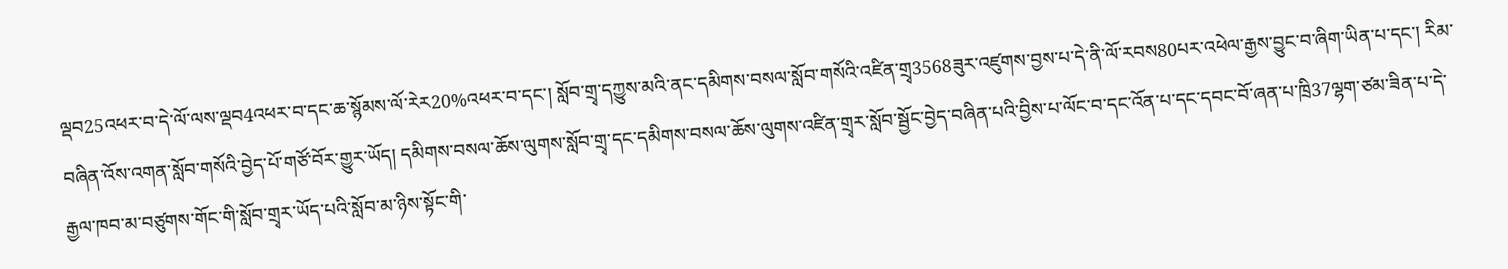ལྡབ25འཕར་བ་དེ་ལོ་ལས་ལྡབ4འཕར་བ་དང་ཆ་སྙོམས་ལོ་རེར20%འཕར་བ་དང་། སློབ་གྲྭ་དཀྱུས་མའི་ནང་དམིགས་བསལ་སློབ་གསོའི་འཛིན་གྲྭ3568ཟུར་འཛུགས་བྱས་པ་དེ་ནི་ལོ་རབས80པར་འཕེལ་རྒྱས་བྱུང་བ་ཞིག་ཡིན་པ་དང་། རིམ་བཞིན་འོས་འགན་སློབ་གསོའི་བྱེད་པོ་གཙོ་བོར་གྱུར་ཡོད། དམིགས་བསལ་ཆོས་ལུགས་སློབ་གྲྭ་དང་དམིགས་བསལ་ཆོས་ལུགས་འཛིན་གྲྭར་སློབ་སྦྱོང་བྱེད་བཞིན་པའི་བྱིས་པ་ལོང་བ་དང་འོན་པ་དང་དབང་བོ་ཞན་པ་ཁྲི37ལྷག་ཙམ་ཟིན་པ་དེ་རྒྱལ་ཁབ་མ་བཙུགས་གོང་གི་སློབ་གྲྭར་ཡོད་པའི་སློབ་མ་ཉིས་སྟོང་གི་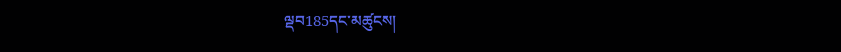ལྡབ185དང་མཚུངས།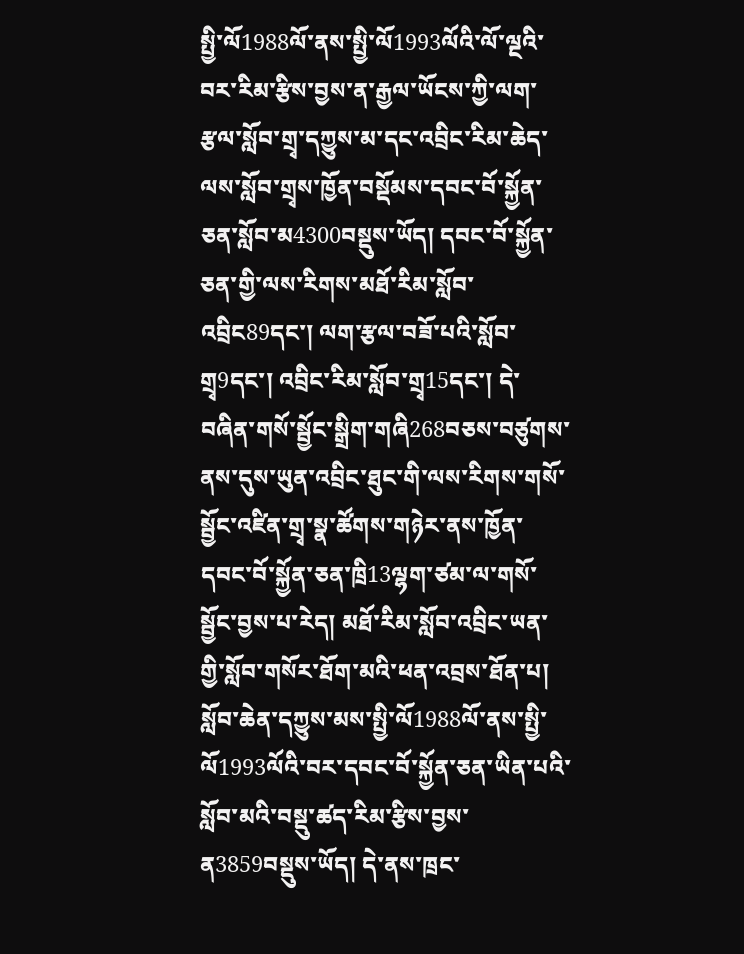སྤྱི་ལོ1988ལོ་ནས་སྤྱི་ལོ1993ལོའི་ལོ་ལྔའི་བར་རིམ་རྩིས་བྱས་ན་རྒྱལ་ཡོངས་ཀྱི་ལག་རྩལ་སློབ་གྲྭ་དཀྱུས་མ་དང་འབྲིང་རིམ་ཆེད་ལས་སློབ་གྲྭས་ཁྱོན་བསྡོམས་དབང་བོ་སྐྱོན་ཅན་སློབ་མ4300བསྡུས་ཡོད། དབང་བོ་སྐྱོན་ཅན་གྱི་ལས་རིགས་མཐོ་རིམ་སློབ་འབྲིང89དང་། ལག་རྩལ་བཟོ་པའི་སློབ་གྲྭ9དང་། འབྲིང་རིམ་སློབ་གྲྭ15དང་། དེ་བཞིན་གསོ་སྦྱོང་སྒྲིག་གཞི268བཅས་བཙུགས་ནས་དུས་ཡུན་འབྲིང་ཐུང་གི་ལས་རིགས་གསོ་སྦྱོང་འཛིན་གྲྭ་སྣ་ཚོགས་གཉེར་ནས་ཁྱོན་དབང་བོ་སྐྱོན་ཅན་ཁྲི13ལྷག་ཙམ་ལ་གསོ་སྦྱོང་བྱས་པ་རེད། མཐོ་རིམ་སློབ་འབྲིང་ཡན་གྱི་སློབ་གསོར་ཐོག་མའི་ཕན་འབྲས་ཐོན་པ། སློབ་ཆེན་དཀྱུས་མས་སྤྱི་ལོ1988ལོ་ནས་སྤྱི་ལོ1993ལོའི་བར་དབང་བོ་སྐྱོན་ཅན་ཡིན་པའི་སློབ་མའི་བསྡུ་ཚད་རིམ་རྩིས་བྱས་ན3859བསྡུས་ཡོད། དེ་ནས་ཁྲང་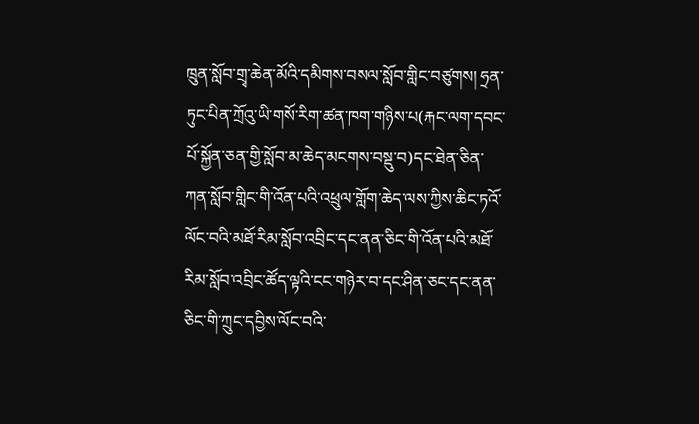ཁྲུན་སློབ་གྲྭ་ཆེན་མོའི་དམིགས་བསལ་སློབ་གླིང་བཙུགས། ཧྲན་ཏུང་པིན་ཀྲོའུ་ཡི་གསོ་རིག་ཚན་ཁག་གཉིས་པ(རྐང་ལག་དབང་པོ་སྐྱོན་ཅན་གྱི་སློབ་མ་ཆེད་མངགས་བསྡུ་བ)དང་ཐེན་ཅིན་ཀན་སློབ་གླིང་གི་འོན་པའི་འཕྲུལ་གློག་ཆེད་ལས་ཀྱིས་ཆིང་ཏའོ་ལོང་བའི་མཐོ་རིམ་སློབ་འབྲིང་དང་ནན་ཅིང་གི་འོན་པའི་མཐོ་རིམ་སློབ་འབྲིང་ཚོད་ལྟའི་ངང་གཉེར་བ་དང་ཤིན་ཅང་དང་ནན་ཅིང་གི་ཀྲུང་དབྱིས་ལོང་བའི་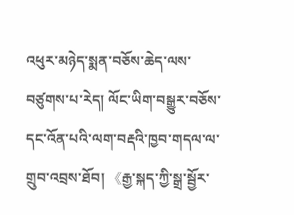འཕུར་མཉེད་སྨན་བཅོས་ཆེད་ལས་བཙུགས་པ་རེད། ལོང་ཡིག་བསྒྱུར་བཅོས་དང་འོན་པའི་ལག་བརྡའི་ཁྱབ་གདལ་ལ་གྲུབ་འབྲས་ཐོབ། 《རྒྱ་སྐད་ཀྱི་སྒྲ་སྦྱོར་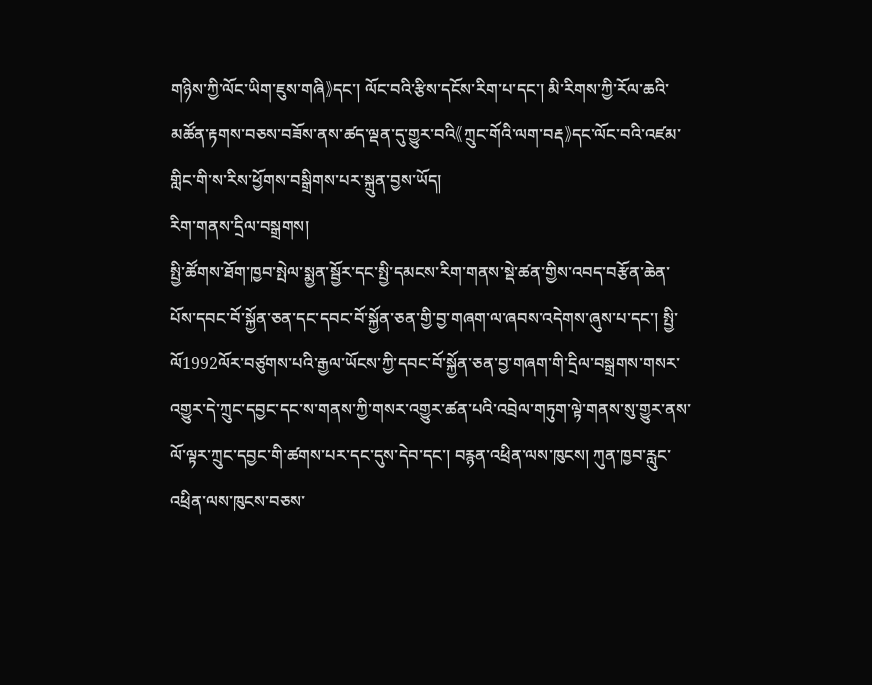གཉིས་ཀྱི་ལོང་ཡིག་ཇུས་གཞི》དང་། ལོང་བའི་རྩིས་དངོས་རིག་པ་དང་། མི་རིགས་ཀྱི་རོལ་ཆའི་མཚོན་རྟགས་བཅས་བཟོས་ནས་ཚད་ལྡན་དུ་གྱུར་བའི《ཀྲུང་གོའི་ལག་བརྡ》དང་ལོང་བའི་འཛམ་གླིང་གི་ས་རིས་ཕྱོགས་བསྒྲིགས་པར་སྐྲུན་བྱས་ཡོད།
རིག་གནས་དྲིལ་བསྒྲགས།
སྤྱི་ཚོགས་ཐོག་ཁྱབ་སྤེལ་སྨྱན་སྦྱོར་དང་སྤྱི་དམངས་རིག་གནས་སྡེ་ཚན་གྱིས་འབད་བརྩོན་ཆེན་པོས་དབང་བོ་སྐྱོན་ཅན་དང་དབང་བོ་སྐྱོན་ཅན་གྱི་བྱ་གཞག་ལ་ཞབས་འདེགས་ཞུས་པ་དང་། སྤྱི་ལོ1992ལོར་བཙུགས་པའི་རྒྱལ་ཡོངས་ཀྱི་དབང་བོ་སྐྱོན་ཅན་བྱ་གཞག་གི་དྲིལ་བསྒྲགས་གསར་འགྱུར་དེ་ཀྲུང་དབྱང་དང་ས་གནས་ཀྱི་གསར་འགྱུར་ཚན་པའི་འབྲེལ་གཏུག་ལྟེ་གནས་སུ་གྱུར་ནས་ལོ་ལྟར་ཀྲུང་དབྱང་གི་ཚགས་པར་དང་དུས་དེབ་དང་། བརྙན་འཕྲིན་ལས་ཁུངས། ཀུན་ཁྱབ་རླུང་འཕྲིན་ལས་ཁུངས་བཅས་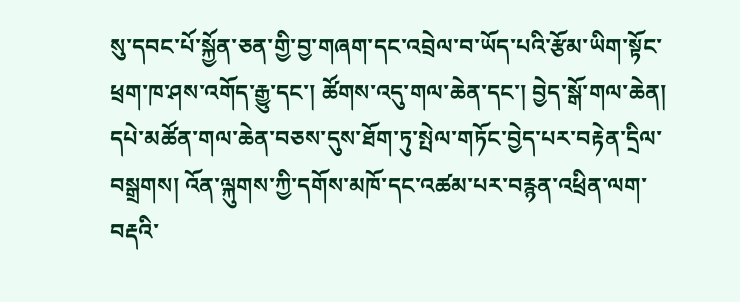སུ་དབང་པོ་སྐྱོན་ཅན་གྱི་བྱ་གཞག་དང་འབྲེལ་བ་ཡོད་པའི་རྩོམ་ཡིག་སྟོང་ཕྲག་ཁ་ཤས་འགོད་རྒྱུ་དང་། ཚོགས་འདུ་གལ་ཆེན་དང་། བྱེད་སྒོ་གལ་ཆེན། དཔེ་མཚོན་གལ་ཆེན་བཅས་དུས་ཐོག་ཏུ་སྤེལ་གཏོང་བྱེད་པར་བརྟེན་དྲིལ་བསྒྲགས། འོན་ལྐུགས་ཀྱི་དགོས་མཁོ་དང་འཚམ་པར་བརྙན་འཕྲིན་ལག་བརྡའི་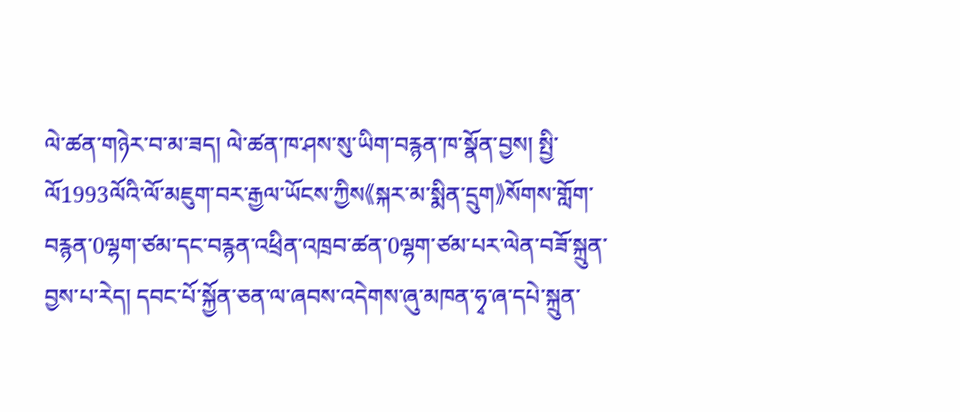ལེ་ཚན་གཉེར་བ་མ་ཟད། ལེ་ཚན་ཁ་ཤས་སུ་ཡིག་བརྙན་ཁ་སྣོན་བྱས། སྤྱི་ལོ1993ལོའི་ལོ་མཇུག་བར་རྒྱལ་ཡོངས་ཀྱིས《སྐར་མ་སྨིན་དྲུག》སོགས་གློག་བརྙན་0ལྷག་ཙམ་དང་བརྙན་འཕྲིན་འཁྲབ་ཚན་0ལྷག་ཙམ་པར་ལེན་བཟོ་སྐྲུན་བྱས་པ་རེད། དབང་པོ་སྐྱོན་ཅན་ལ་ཞབས་འདེགས་ཞུ་མཁན་ཧྭ་ཞ་དཔེ་སྐྲུན་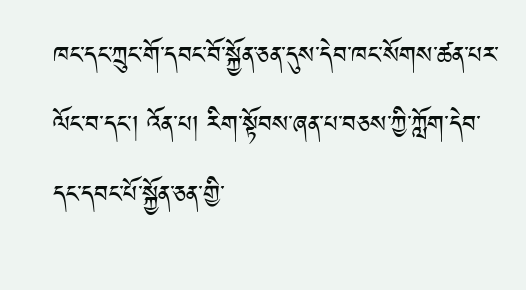ཁང་དང་ཀྲུང་གོ་དབང་བོ་སྐྱོན་ཅན་དུས་དེབ་ཁང་སོགས་ཚན་པར་ལོང་བ་དང་། འོན་པ། རིག་སྟོབས་ཞན་པ་བཅས་ཀྱི་ཀློག་དེབ་དང་དབང་པོ་སྐྱོན་ཅན་གྱི་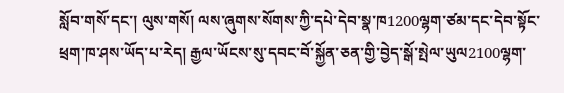སློབ་གསོ་དང་། ལུས་གསོ། ལས་ཞུགས་སོགས་ཀྱི་དཔེ་དེབ་སྣ་ཁ1200ལྷག་ཙམ་དང་དེབ་སྟོང་ཕྲག་ཁ་ཤས་ཡོད་པ་རེད། རྒྱལ་ཡོངས་སུ་དབང་བོ་སྐྱོན་ཅན་གྱི་བྱེད་སྒོ་སྤེལ་ཡུལ2100ལྷག་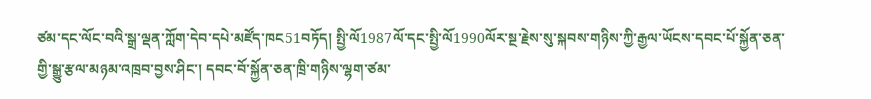ཙམ་དང་ལོང་བའི་སྒྲ་ལྡན་ཀློག་དེབ་དཔེ་མཛོད་ཁང51བཏོད། སྤྱི་ལོ1987ལོ་དང་སྤྱི་ལོ1990ལོར་སྔ་རྗེས་སུ་སྐབས་གཉིས་ཀྱི་རྒྱལ་ཡོངས་དབང་པོ་སྐྱོན་ཅན་གྱི་སྒྱུ་རྩལ་མཉམ་འཁྲབ་བྱས་ཤིང་། དབང་བོ་སྐྱོན་ཅན་ཁྲི་གཉིས་ལྷག་ཙམ་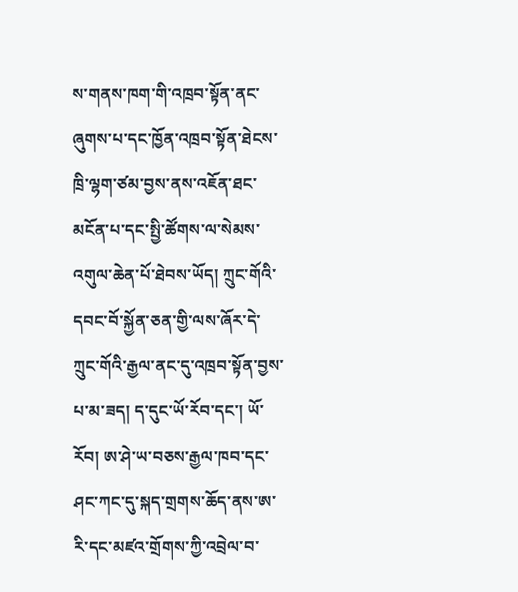ས་གནས་ཁག་གི་འཁྲབ་སྟོན་ནང་ཞུགས་པ་དང་ཁྱོན་འཁྲབ་སྟོན་ཐེངས་ཁྲི་ལྷག་ཙམ་བྱས་ནས་འཇོན་ཐང་མངོན་པ་དང་སྤྱི་ཚོགས་ལ་སེམས་འགུལ་ཆེན་པོ་ཐེབས་ཡོད། ཀྲུང་གོའི་དབང་བོ་སྐྱོན་ཅན་གྱི་ལས་ཞོར་དེ་ཀྲུང་གོའི་རྒྱལ་ནང་དུ་འཁྲབ་སྟོན་བྱས་པ་མ་ཟད། ད་དུང་ཡོ་རོབ་དང་། ཡོ་རོབ། ཨ་ཤེ་ཡ་བཅས་རྒྱལ་ཁབ་དང་ཤང་ཀང་དུ་སྐད་གྲགས་ཆོད་ནས་ཨ་རི་དང་མཛའ་གྲོགས་ཀྱི་འབྲེལ་བ་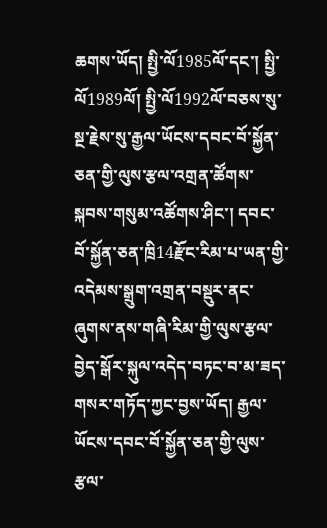ཆགས་ཡོད། སྤྱི་ལོ1985ལོ་དང་། སྤྱི་ལོ1989ལོ། སྤྱི་ལོ1992ལོ་བཅས་སུ་སྔ་རྗེས་སུ་རྒྱལ་ཡོངས་དབང་བོ་སྐྱོན་ཅན་གྱི་ལུས་རྩལ་འགྲན་ཚོགས་སྐབས་གསུམ་འཚོགས་ཤིང་། དབང་བོ་སྐྱོན་ཅན་ཁྲི14རྫོང་རིམ་པ་ཡན་གྱི་འདེམས་སྒྲུག་འགྲན་བསྡུར་ནང་ཞུགས་ནས་གཞི་རིམ་གྱི་ལུས་རྩལ་བྱེད་སྒོར་སྐུལ་འདེད་བཏང་བ་མ་ཟད་གསར་གཏོད་ཀྱང་བྱས་ཡོད། རྒྱལ་ཡོངས་དབང་བོ་སྐྱོན་ཅན་གྱི་ལུས་རྩལ་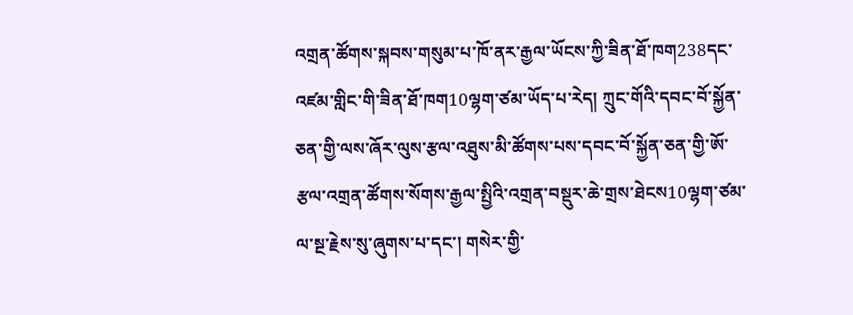འགྲན་ཚོགས་སྐབས་གསུམ་པ་ཁོ་ནར་རྒྱལ་ཡོངས་ཀྱི་ཟིན་ཐོ་ཁག238དང་འཛམ་གླིང་གི་ཟིན་ཐོ་ཁག10ལྷག་ཙམ་ཡོད་པ་རེད། ཀྲུང་གོའི་དབང་བོ་སྐྱོན་ཅན་གྱི་ལས་ཞོར་ལུས་རྩལ་འཐུས་མི་ཚོགས་པས་དབང་བོ་སྐྱོན་ཅན་གྱི་ཨོ་རྩལ་འགྲན་ཚོགས་སོགས་རྒྱལ་སྤྱིའི་འགྲན་བསྡུར་ཆེ་གྲས་ཐེངས10ལྷག་ཙམ་ལ་སྔ་རྗེས་སུ་ཞུགས་པ་དང་། གསེར་གྱི་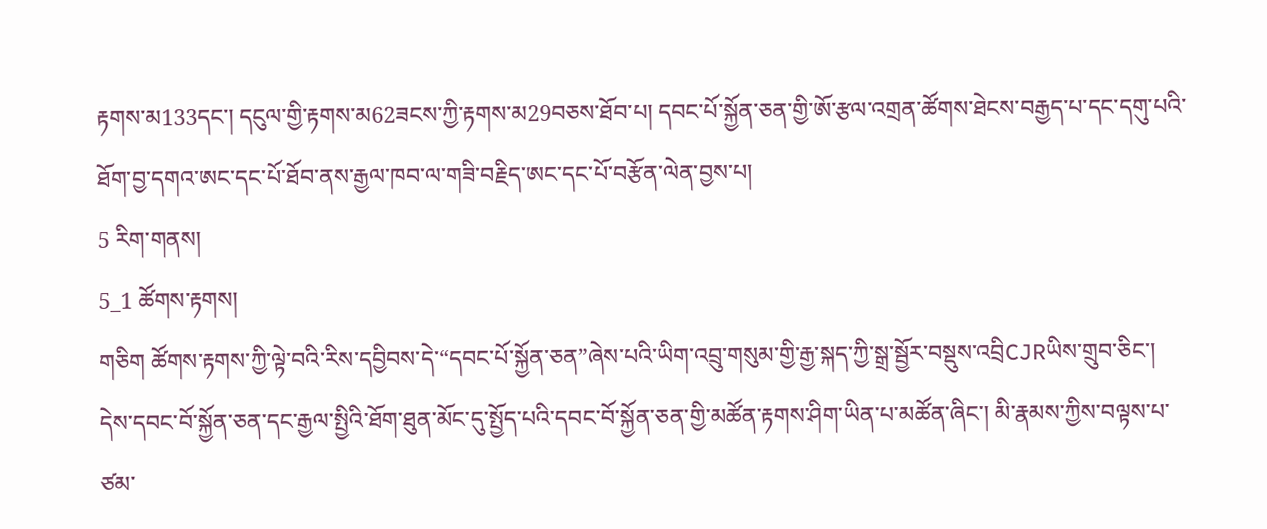རྟགས་མ133དང་། དངུལ་གྱི་རྟགས་མ62ཟངས་ཀྱི་རྟགས་མ29བཅས་ཐོབ་པ། དབང་པོ་སྐྱོན་ཅན་གྱི་ཨོ་རྩལ་འགྲན་ཚོགས་ཐེངས་བརྒྱད་པ་དང་དགུ་པའི་ཐོག་བྱ་དགའ་ཨང་དང་པོ་ཐོབ་ནས་རྒྱལ་ཁབ་ལ་གཟི་བརྗིད་ཨང་དང་པོ་བརྩོན་ལེན་བྱས་པ།
5 རིག་གནས།
5_1 ཚོགས་རྟགས།
གཅིག ཚོགས་རྟགས་ཀྱི་ལྟེ་བའི་རིས་དབྱིབས་དེ་“དབང་པོ་སྐྱོན་ཅན”ཞེས་པའི་ཡིག་འབྲུ་གསུམ་གྱི་རྒྱ་སྐད་ཀྱི་སྒྲ་སྦྱོར་བསྡུས་འབྲིCJRཡིས་གྲུབ་ཅིང་། དེས་དབང་བོ་སྐྱོན་ཅན་དང་རྒྱལ་སྤྱིའི་ཐོག་ཐུན་མོང་དུ་སྤྱོད་པའི་དབང་བོ་སྐྱོན་ཅན་གྱི་མཚོན་རྟགས་ཤིག་ཡིན་པ་མཚོན་ཞིང་། མི་རྣམས་ཀྱིས་བལྟས་པ་ཙམ་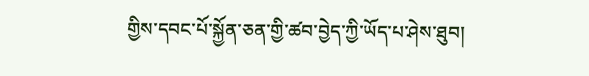གྱིས་དབང་པོ་སྐྱོན་ཅན་གྱི་ཚབ་བྱེད་ཀྱི་ཡོད་པ་ཤེས་ཐུབ།